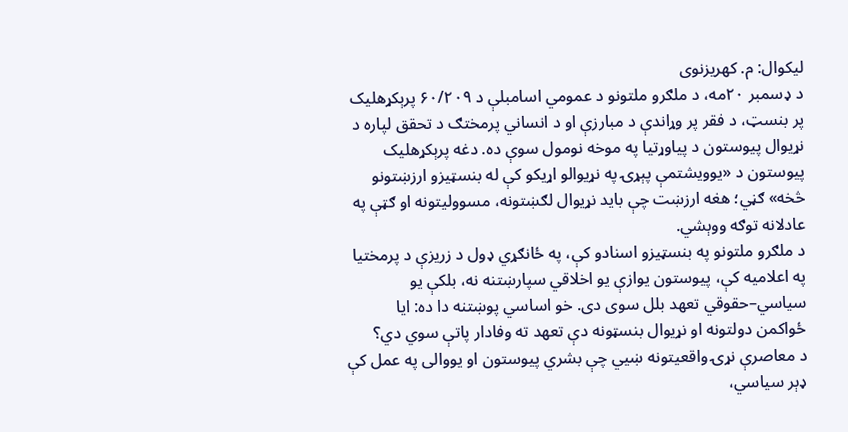لیکوال: م. کهریزنوی
د ډسمبر ۲۰مه، د ملګرو ملتونو د عمومي اسامبلې د ۶۰/۲۰۹ پرېکړهلیک پر بنسټ، د فقر پر وړاندې د مبارزې او د انساني پرمختګ د تحقق لپاره د نړیوال پیوستون د پیاوړتیا په موخه نومول سوې ده. دغه پرېکړهلیک پیوستون د «یوویشتمې پېړۍ په نړیوالو اړیکو کې له بنسټیزو ارزښتونو څخه» ګڼي؛ هغه ارزښت چې باید نړیوال لګښتونه، مسوولیتونه او ګټې په عادلانه توګه ووېشي.
د ملګرو ملتونو په بنسټیزو اسنادو کې، په ځانګړي ډول د زریزې د پرمختیا په اعلامیه کې، پیوستون یوازې یو اخلاقي سپارښتنه نه، بلکې یو سیاسي–حقوقي تعهد بلل سوی دی. خو اساسي پوښتنه دا ده: ایا ځواکمن دولتونه او نړیوال بنسټونه دې تعهد ته وفادار پاتې سوي دي؟
د معاصرې نړۍ واقعیتونه ښيي چې بشري پیوستون او یووالی په عمل کې ډېر سیاسي،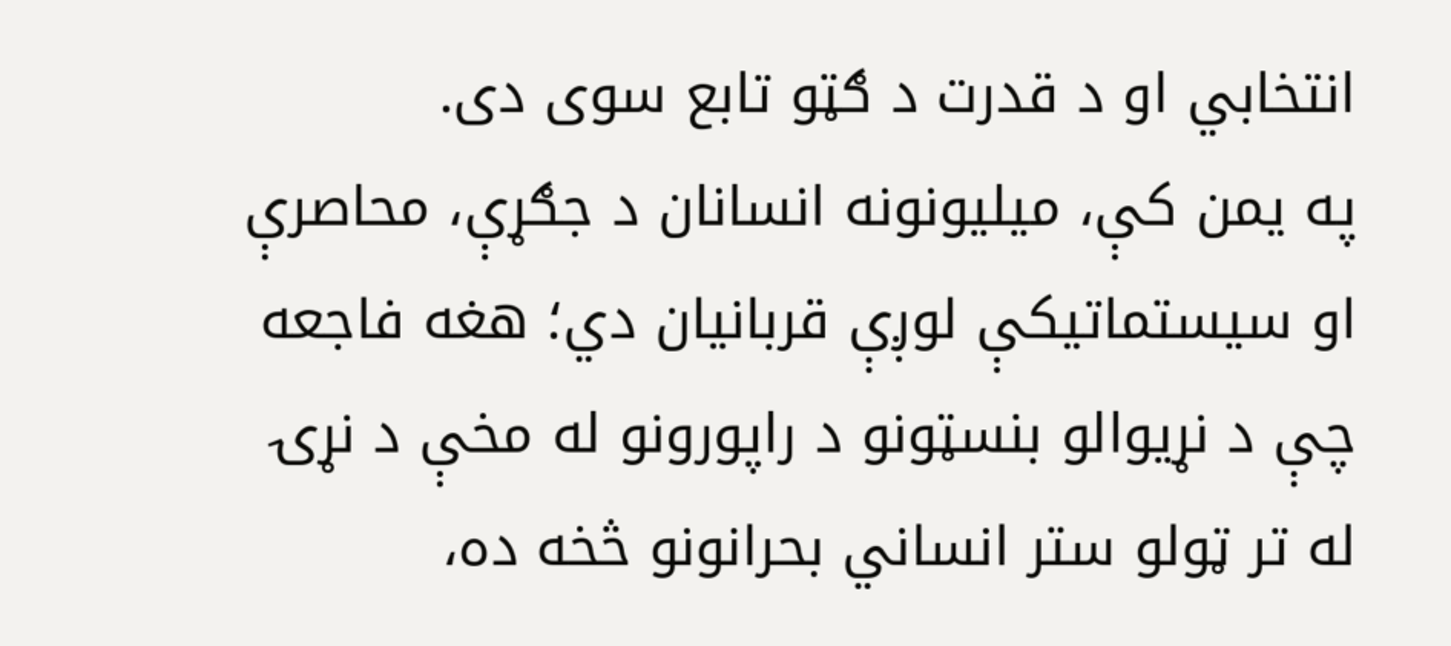انتخابي او د قدرت د ګټو تابع سوی دی.
په یمن کې، میلیونونه انسانان د جګړې، محاصرې او سیستماتیکې لوږې قربانیان دي؛ هغه فاجعه چې د نړیوالو بنسټونو د راپورونو له مخې د نړۍ له تر ټولو ستر انساني بحرانونو څخه ده،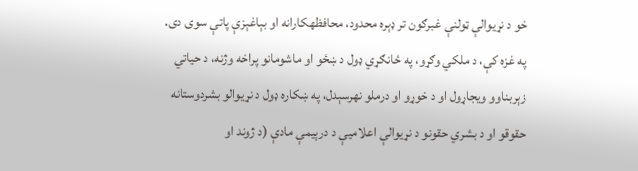خو د نړیوالې ټولنې غبرګون تر ډېره محدود، محافظهکارانه او بېاغېزې پاتې سوی دی.
په غزه کې، د ملکي وګړو، په ځانګړي ډول د ښځو او ماشومانو پراخه وژنه، د حیاتي زېربناوو ویجاړول او د خوړو او درملو نهرسېدل، په ښکاره ډول د نړیوالو بشردوستانه حقوقو او د بشري حقونو د نړیوالې اعلامیې د درېیمې مادې (د ژوند او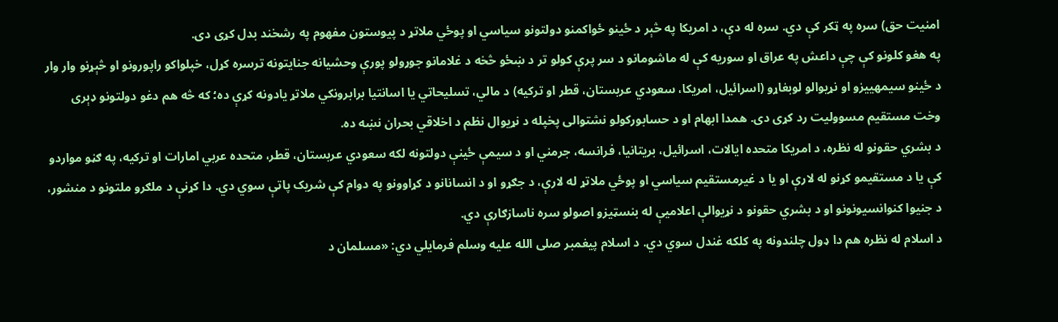امنیت حق) سره په ټکر کې دي. سره له دې، د امریکا په څېر د ځینو ځواکمنو دولتونو سیاسي او پوځي ملاتړ د پیوستون مفهوم په رشخند بدل کړی دی.
په هغو کلونو کې چې داعش په عراق او سوریه کې له ماشومانو د سر پرې کولو تر د ښځو څخه د غلامانو جوړولو پورې وحشیانه جنایتونه ترسره کړل، خپلواکو راپورونو او څېړنو وار وار د ځینو سیمهییزو او نړیوالو لوبغاړو (اسرائیل، امریکا، سعودي عربستان، قطر او ترکیه) د مالي، تسلیحاتي یا اسانتیا برابرونکي ملاتړ یادونه کړې ده؛ که څه هم دغو دولتونو ډېری وخت مستقیم مسوولیت رد کړی دی. همدا ابهام او د حسابورکولو نشتوالی پخپله د نړیوال نظم د اخلاقي بحران نښه ده.
د بشري حقونو له نظره، د امریکا متحده ایالات، اسرائیل، بریتانیا، فرانسه، جرمني او د سیمې ځینې دولتونه لکه سعودي عربستان، قطر، متحده عربي امارات او ترکیه، په ګڼو مواردو کې یا د مستقیمو کړنو له لارې او یا د غیرمستقیم سیاسي او پوځي ملاتړ له لارې، د جګړو او د انسانانو د کړاوونو په دوام کې شریک پاتې سوي دي. دا کړنې د ملګرو ملتونو د منشور، د جنیوا کنوانسیونونو او د بشري حقونو د نړیوالې اعلامیې له بنسټیزو اصولو سره ناسازګارې دي.
د اسلام له نظره هم دا ډول چلندونه په کلکه غندل سوي دي. د اسلام پیغمبر صلى الله عليه وسلم فرمایلي دي: «مسلمان د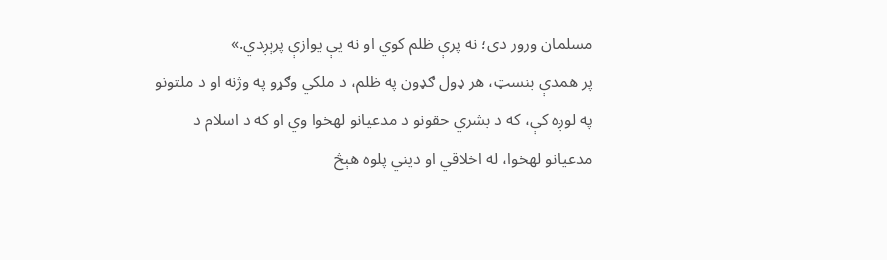مسلمان ورور دی؛ نه پرې ظلم کوي او نه یې یوازې پرېږدي.»
پر همدې بنسټ، هر ډول ګډون په ظلم، د ملکي وګړو په وژنه او د ملتونو په لوږه کې، که د بشري حقونو د مدعیانو لهخوا وي او که د اسلام د مدعیانو لهخوا، له اخلاقي او ديني پلوه هېڅ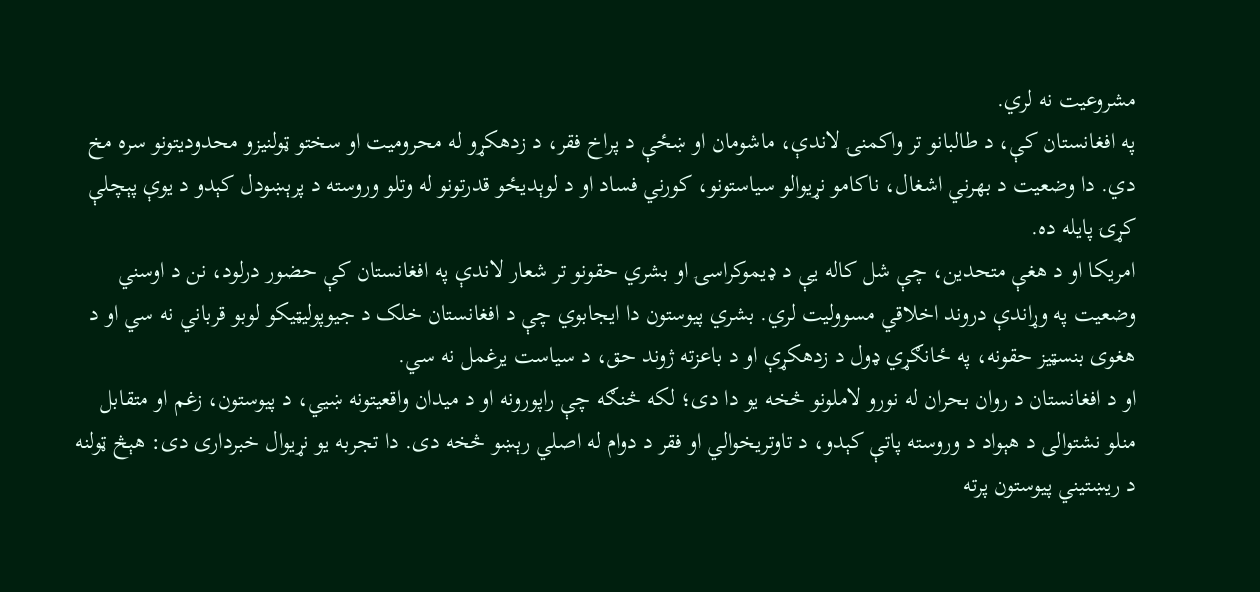مشروعیت نه لري.
په افغانستان کې، د طالبانو تر واکمنۍ لاندې، ماشومان او ښځې د پراخ فقر، د زدهکړو له محرومیت او سختو ټولنیزو محدودیتونو سره مخ دي. دا وضعیت د بهرني اشغال، ناکامو نړیوالو سیاستونو، کورني فساد او د لوېدیځو قدرتونو له وتلو وروسته د پرېښودل کېدو د یوې پېچلې کړۍ پایله ده.
امریکا او د هغې متحدین، چې شل کاله یې د ډیموکراسۍ او بشري حقونو تر شعار لاندې په افغانستان کې حضور درلود، نن د اوسني وضعیت په وړاندې دروند اخلاقي مسوولیت لري. بشري پیوستون دا ایجابوي چې د افغانستان خلک د جیوپولیټیکو لوبو قرباني نه سي او د هغوی بنسټیز حقونه، په ځانګړي ډول د زدهکړې او د باعزته ژوند حق، د سیاست یرغمل نه سي.
او د افغانستان د روان بحران له نورو لاملونو څخه یو دا دی؛ لکه څنګه چې راپورونه او د میدان واقعیتونه ښيي، د پیوستون، زغم او متقابل منلو نشتوالی د هېواد د وروسته پاتې کېدو، د تاوتریخوالي او فقر د دوام له اصلي رېښو څخه دی. دا تجربه یو نړیوال خبرداری دی: هېڅ ټولنه د ریښتیني پیوستون پرته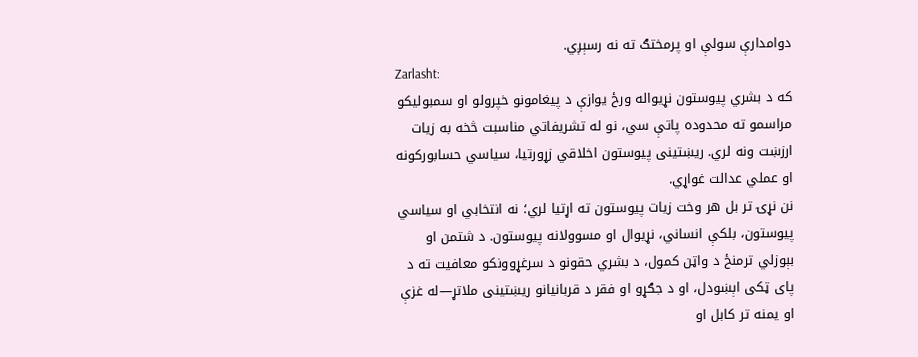دوامدارې سولې او پرمختګ ته نه رسېږي.
Zarlasht:
که د بشري پیوستون نړیواله ورځ یوازې د پیغامونو خپرولو او سمبولیکو مراسمو ته محدوده پاتې سي، نو له تشریفاتي مناسبت څخه به زیات ارزښت ونه لري. ریښتینی پیوستون اخلاقي زړورتیا، سیاسي حسابورکونه او عملي عدالت غواړي.
نن نړۍ تر بل هر وخت زیات پیوستون ته اړتیا لري؛ نه انتخابي او سیاسي پیوستون، بلکې انساني، نړیوال او مسوولانه پیوستون. د شتمن او بېوزلي ترمنځ د واټن کمول، د بشري حقونو د سرغړوونکو معافیت ته د پای ټکی اېښودل، او د جګړو او فقر د قربانیانو ریښتینی ملاتړ—له غزې او یمنه تر کابل او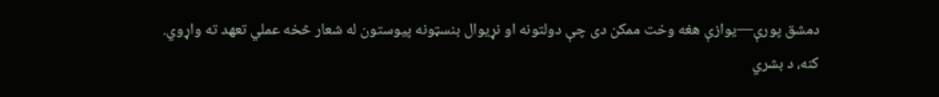دمشق پورې—یوازې هغه وخت ممکن دی چې دولتونه او نړیوال بنسټونه پیوستون له شعار څخه عملي تعهد ته واړوي.
کنه، د بشري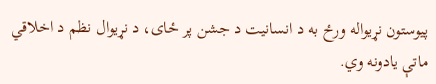پیوستون نړیواله ورځ به د انسانیت د جشن پر ځای، د نړیوال نظم د اخلاقي ماتې یادونه وي.